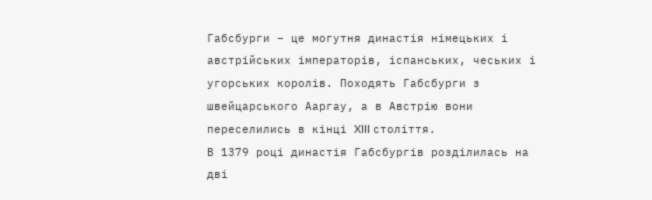Габсбурги – це могутня династія німецьких і австрійських імператорів, іспанських, чеських і угорських королів. Походять Габсбурги з швейцарського Ааргау, а в Австрію вони переселились в кінці XIII століття.
В 1379 році династія Габсбургів розділилась на дві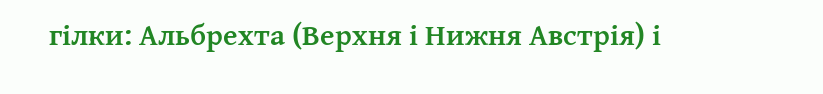гілки: Альбрехта (Верхня і Нижня Австрія) і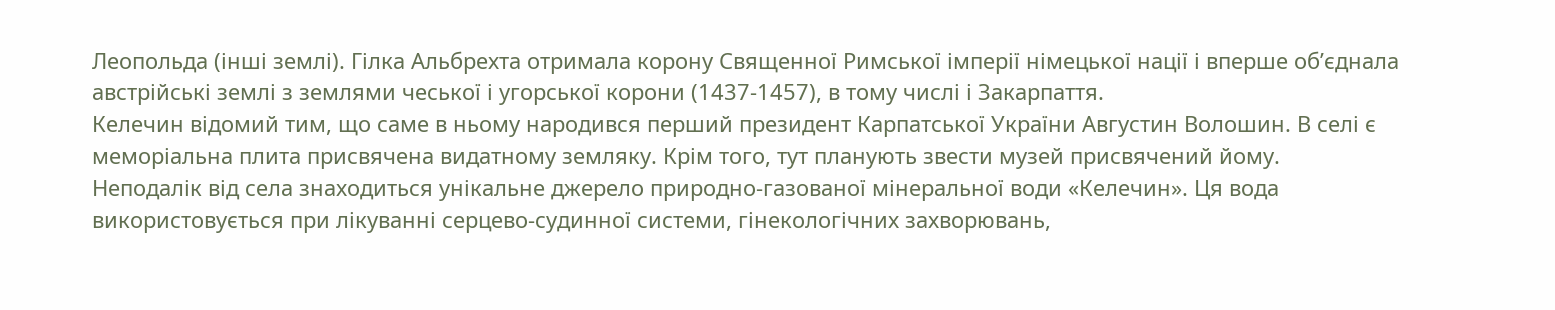Леопольда (інші землі). Гілка Альбрехта отримала корону Священної Римської імперії німецької нації і вперше об’єднала австрійські землі з землями чеської і угорської корони (1437-1457), в тому числі і Закарпаття.
Келечин відомий тим, що саме в ньому народився перший президент Карпатської України Августин Волошин. В селі є меморіальна плита присвячена видатному земляку. Крім того, тут планують звести музей присвячений йому.
Неподалік від села знаходиться унікальне джерело природно-газованої мінеральної води «Келечин». Ця вода використовується при лікуванні серцево-судинної системи, гінекологічних захворювань,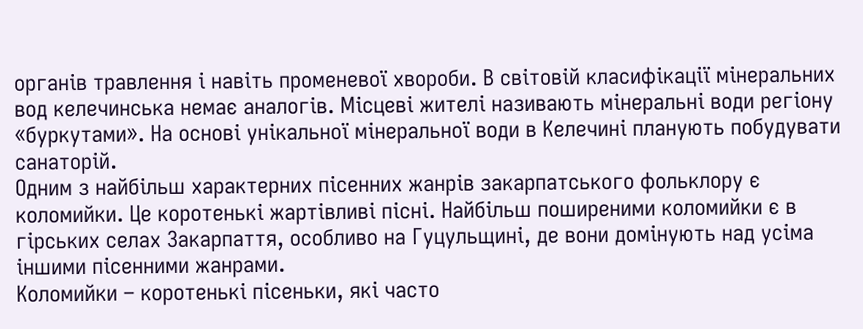органів травлення і навіть променевої хвороби. В світовій класифікації мінеральних вод келечинська немає аналогів. Місцеві жителі називають мінеральні води регіону «буркутами». На основі унікальної мінеральної води в Келечині планують побудувати санаторій.
Одним з найбільш характерних пісенних жанрів закарпатського фольклору є коломийки. Це коротенькі жартівливі пісні. Найбільш поширеними коломийки є в гірських селах Закарпаття, особливо на Гуцульщині, де вони домінують над усіма іншими пісенними жанрами.
Коломийки – коротенькі пісеньки, які часто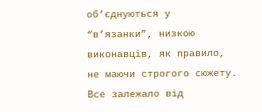об’єднуються у “в’язанки”, низкою виконавців, як правило, не маючи строгого сюжету. Все залежало від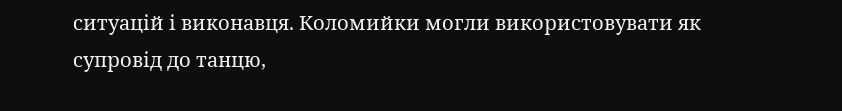ситуацій і виконавця. Коломийки могли використовувати як супровід до танцю,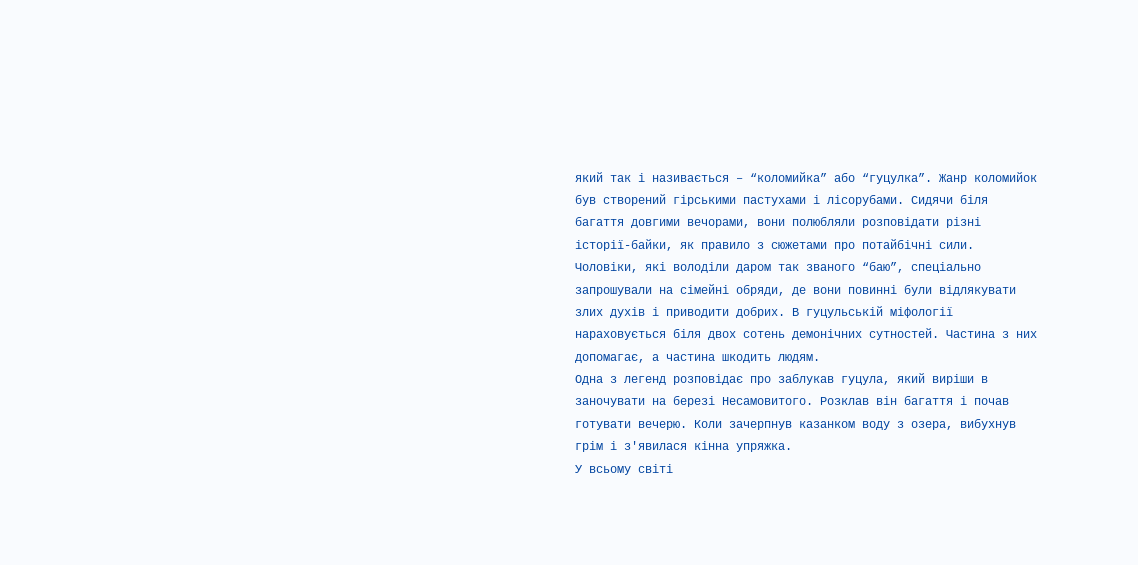який так і називається – “коломийка” або “гуцулка”. Жанр коломийок був створений гірськими пастухами і лісорубами. Сидячи біля багаття довгими вечорами, вони полюбляли розповідати різні історії-байки, як правило з сюжетами про потайбічні сили. Чоловіки, які володіли даром так званого “баю”, спеціально запрошували на сімейні обряди, де вони повинні були відлякувати злих духів і приводити добрих. В гуцульській міфології нараховується біля двох сотень демонічних сутностей. Частина з них допомагає, а частина шкодить людям.
Одна з легенд розповідає про заблукав гуцула, який виріши в заночувати на березі Несамовитого. Розклав він багаття і почав готувати вечерю. Коли зачерпнув казанком воду з озера, вибухнув грім і з'явилася кінна упряжка.
У всьому світі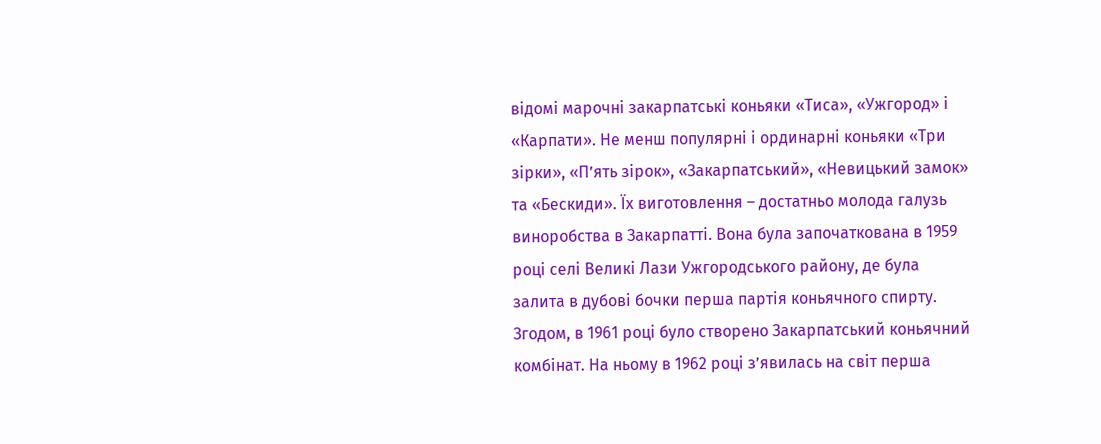відомі марочні закарпатські коньяки «Тиса», «Ужгород» і «Карпати». Не менш популярні і ординарні коньяки «Три зірки», «П’ять зірок», «Закарпатський», «Невицький замок» та «Бескиди». Їх виготовлення – достатньо молода галузь виноробства в Закарпатті. Вона була започаткована в 1959 році селі Великі Лази Ужгородського району, де була залита в дубові бочки перша партія коньячного спирту. Згодом, в 1961 році було створено Закарпатський коньячний комбінат. На ньому в 1962 році з’явилась на світ перша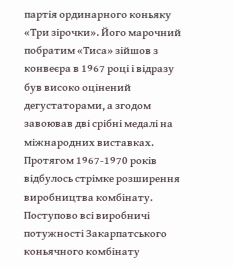партія ординарного коньяку «Три зірочки». Його марочний побратим «Тиса» зійшов з конвеєра в 1967 році і відразу був високо оцінений дегустаторами, а згодом завоював дві срібні медалі на міжнародних виставках. Протягом 1967-1970 років відбулось стрімке розширення виробництва комбінату. Поступово всі виробничі потужності Закарпатського коньячного комбінату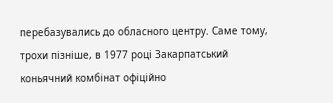перебазувались до обласного центру. Саме тому, трохи пізніше, в 1977 році Закарпатський коньячний комбінат офіційно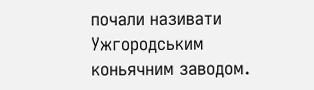почали називати Ужгородським коньячним заводом.